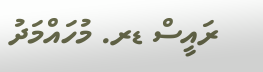ރައީސް ޑރ. މުހައްމަދު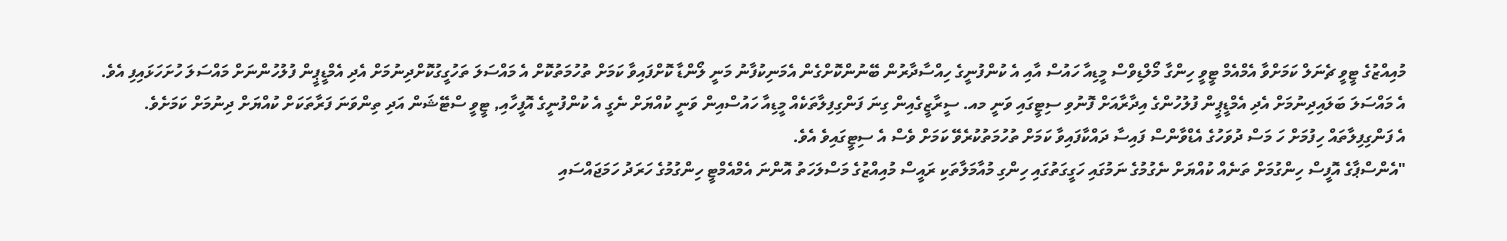މުއިއްޒުގެ ޓީވީ ޗެނަލް ކަމަށްވާ އެމްއެމް ޓީވީ ހިންގާ މޯލްޑިވްސް މީޑިއާ ހައުސް އާއި އެ ކުންފުނީގެ ހިއްސާދާރުން ބޭނުންކޮށްގެން އެމަނިކުފާނު މަނީ ލޯންޑާ ކޮށްފައިވާ ކަމަށް ތުހުމަތުކޮށް އެ މައްސަލަ ތަހުގީގުކޮށްދިނުމަށް އެދި އެމްޑީޕީން ފުލުހުންނަށް މައްސަލަ ހުށަހަޅައިފި އެވެ.
އެ މައްސަލަ ބަލައިދިނުމަށް އެދި އެމްޑީޕީން ފުލުހުންގެ އިދާރާއަށް ފޮނުވި ސިޓީގައި ވަނީ މއ. ސީރާޒީގެއިން ގިނަ ފަންގިފިލާތަކެއް މީޑިއާ ހައުސްއިން ވަނީ ކުއްޔަށް ނެގީ އެ ކުންފުނީގެ އޮފީހާއި, ޓީވީ ސްޓޭޝަން އަދި ތިންވަނަ ފަރާތަކަށް ކުއްޔަށް ދިނުމަށް ކަމަށެވެ.
އެ ފަންގިފިލާތައް ހިފުމަށް ހަ މަސް ދުވަހުގެ އެޑްވާންސް ފައިސާ ދައްކާފައިވާ ކަމަށް ތުހުމަތުކުރެވޭ ކަމަށް ވެސް އެ ސިޓީގައިވެ އެވެ.
"އެންސްޕާގެ އޮފީސް ހިންގުމަށް ތަނެއް ކުއްޔަށް ނެގުމުގެ ނަމުގައި ހަގީގަތުގައި ހިންގި މުއާމަލާތަކި ރައީސް މުއިއްޒުގެ މަސްލަހަތު އޮންނަ އެމްއެމްޓީ ހިންގުމުގެ ހަރަދު ހަމަޖައްސައި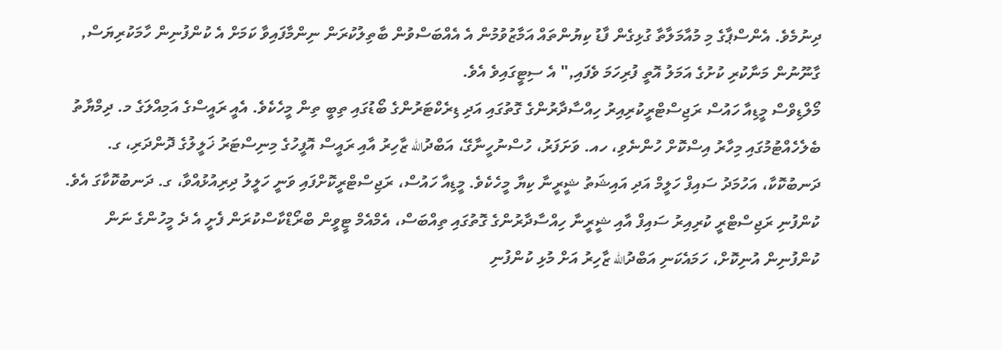ދިނުމެވެ. އެންސްޕާގެ މި މުއާމަލާތާ ގުޅިގެން ފާޑު ކިޔުންތައް އަމާޒުވުމުން އެ އެއްބަސްވުން ބާތިލުކުރަން ނިންމާފައިވާ ކަމަށް އެ ކުންފުނިން ހާމަކުރިޔަސް, ގާނޫނުން މަނާކުރި ކުށުގެ އަމަލު އޮތީ ފުރިހަމަ ވެފައި," އެ ސިޓީގައިވެ އެވެ.
މޯލްޑިވްސް މީޑިއާ ހައުސް ރަޖިސްޓްރީކުރިއިރު ހިއްސާދާރުންގެ ގޮތުގައި އަދި ޑިރެކްޓަރުންގެ ބޯޑުގައި ތިބީ ތިން މީހެކެވެ. އެއީ ރައީސްގެ އަމިއްލަގެ މ. ދިމްޔާތު ބެލެހެއްޓުމުގައި މިހާރު އިސްކޮށް ހުންނެވި، ހއ. ވަށަފަރު، ހުސްނުހީނާގޭ، އަބްދުالله ޒާހިރު އާއި ރައީސް އޮފީހުގެ މިނިސްޓަރު ޚަލީލުގެ ދޮންދަރި، ގ. ދަނބުކޮކާ، އަހުމަދު ސައިފް ހަލީމް އަދި އައިޝަތު ޝީރީނާ ކިޔާ މީހެކެވެ. މީޑިއާ ހައުސް، ރަޖިސްޓްރީކޮށްފައި ވަނީ ހަލީލު ދިރިއުޅުއްވާ، ގ. ދަނބުކޮކާގަ އެވެ.
ކުންފުނި ރަޖިސްޓްރީ ކުރިއިރު ސައިފް އާއި ޝީރީނާ ހިއްސާދާރުންގެ ގޮތުގައި ތިއްބަސް، އެމްއެމް ޓީވީން ބްރޯޑްކާސްކުރަން ފެށީ އެ ދެ މީހުންގެ ނަން ކުންފުނިން އުނިކޮށް، ހަމައެކަނި އަބްދުالله ޒާހިރު އަށް މުޅި ކުންފުނި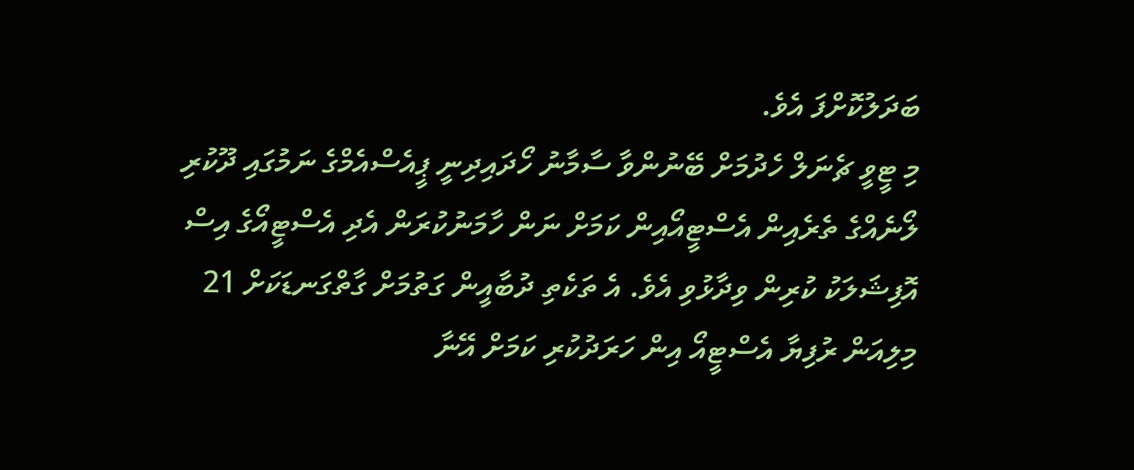ބަދަލުކޮށްފަ އެވެ.
މި ޓީވީ ޗެނަލް ހެދުމަށް ބޭނުންވާ ސާމާނު ހޯދައިދިނީ ޕީއެސްއެމްގެ ނަމުގައި ދޫކުރި ލޯނެއްގެ ތެރެއިން އެސްޓީއޯއިން ކަމަށް ނަން ހާމަނުކުރަން އެދި އެސްޓީއޯގެ އިސް އޮފިޝަލަކު ކުރިން ވިދާޅުވި އެވެ. އެ ތަކެތި ދުބާއީން ގަތުމަށް ގާތްގަނޑަކަށް 21 މިލިއަން ރުފިޔާ އެސްޓީއޯ އިން ހަރަދުކުރި ކަމަށް އޭނާ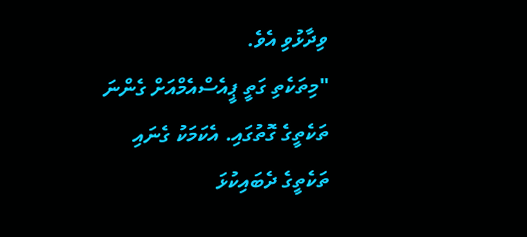ވިދާޅުވި އެވެ.
"މިތަކެތި ގަތީ ޕީއެސްއެމްއަށް ގެންނަ ތަކެތީގެ ގޮތުގައި. އެކަމަކު ގެނައި ތަކެތީގެ ދެބައިކުޅަ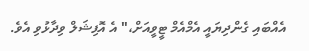އެއްބައި ގެންދިޔައީ އެމްއެމް ޓީވީއަށް،" އެ އޮފިޝަލް ވިދާޅުވި އެވެ.